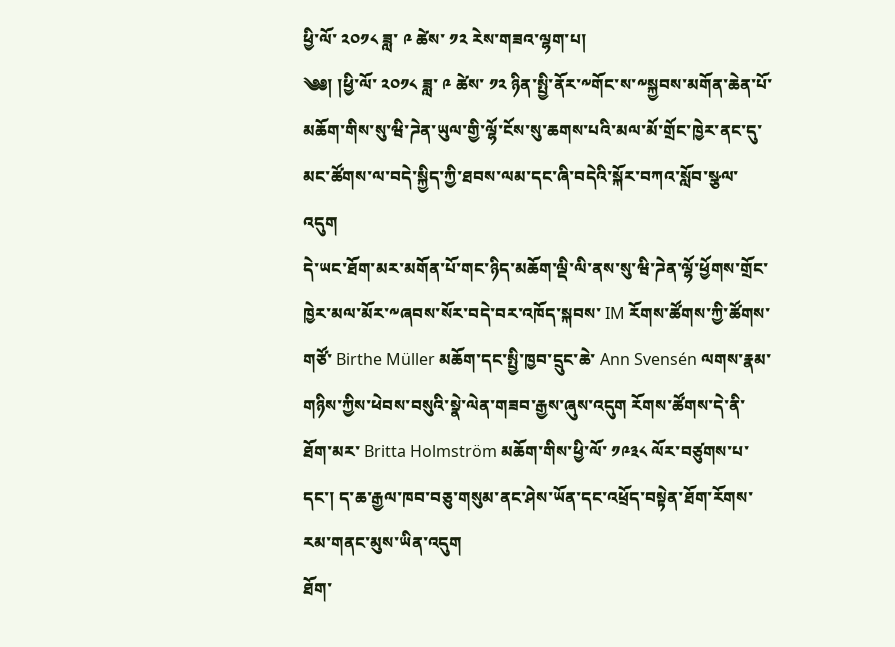ཕྱི་ལོ་ ༢༠༡༨ ཟླ་ ༩ ཚེས་ ༡༢ རེས་གཟའ་ལྷག་པ།
༄༅། །ཕྱི་ལོ་ ༢༠༡༨ ཟླ་ ༩ ཚེས་ ༡༢ ཉིན་སྤྱི་ནོར་༸གོང་ས་༸སྐྱབས་མགོན་ཆེན་པོ་མཆོག་གིས་སུ་ཝི་ཌེན་ཡུལ་གྱི་ལྷོ་ངོས་སུ་ཆགས་པའི་མལ་མོ་གྲོང་ཁྱེར་ནང་དུ་མང་ཚོགས་ལ་བདེ་སྐྱིད་ཀྱི་ཐབས་ལམ་དང་ཞི་བདེའི་སྐོར་བཀའ་སློབ་སྩལ་འདུག
དེ་ཡང་ཐོག་མར་མགོན་པོ་གང་ཉིད་མཆོག་ལྡི་ལི་ནས་སུ་ཝི་ཌེན་ལྷོ་ཕྱོགས་གྲོང་ཁྱེར་མལ་མོར་༸ཞབས་སོར་བདེ་བར་འཁོད་སྐབས་ IM རོགས་ཚོགས་ཀྱི་ཚོགས་གཙོ་ Birthe Müller མཆོག་དང་སྤྱི་ཁྱབ་དྲུང་ཆེ་ Ann Svensén ལགས་རྣམ་གཉིས་ཀྱིས་ཕེབས་བསུའི་སྣེ་ལེན་གཟབ་རྒྱས་ཞུས་འདུག རོགས་ཚོགས་དེ་ནི་ཐོག་མར་ Britta Holmström མཆོག་གིས་ཕྱི་ལོ་ ༡༩༣༨ ལོར་བཙུགས་པ་དང་། ད་ཆ་རྒྱལ་ཁབ་བཅུ་གསུམ་ནང་ཤེས་ཡོན་དང་འཕྲོད་བསྟེན་ཐོག་རོགས་རམ་གནང་མུས་ཡིན་འདུག
ཐོག་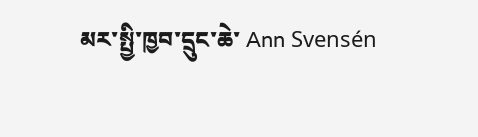མར་སྤྱི་ཁྱབ་དྲུང་ཆེ་ Ann Svensén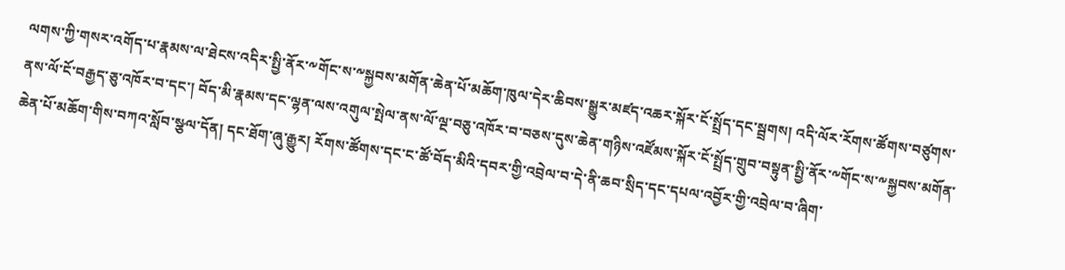ལགས་ཀྱི་གསར་འགོད་པ་རྣམས་ལ་ཐེངས་འདིར་སྤྱི་ནོར་༸གོང་ས་༸སྐྱབས་མགོན་ཆེན་པོ་མཆོག་ཁུལ་དེར་ཆིབས་སྒྱུར་མཛད་འཆར་སྐོར་ངོ་སྤྲོད་དང་སྦྲགས། འདི་ལོར་རོགས་ཚོགས་བཙུགས་ནས་ལོ་ངོ་བརྒྱད་ཅུ་འཁོར་བ་དང་། བོད་མི་རྣམས་དང་ལྷན་ལས་འགུལ་སྤེལ་ནས་ལོ་ལྔ་བཅུ་འཁོར་བ་བཅས་དུས་ཆེན་གཉིས་འཛོམས་སྐོར་ངོ་སྤྲོད་གྲུབ་བསྟུན་སྤྱི་ནོར་༸གོང་ས་༸སྐྱབས་མགོན་ཆེན་པོ་མཆོག་གིས་བཀའ་སློབ་སྩལ་དོན། དང་ཐོག་ཞུ་རྒྱུར། རོགས་ཚོགས་དང་ང་ཚོ་བོད་མིའི་དབར་གྱི་འབྲེལ་བ་དེ་ནི་ཆབ་སྲིད་དང་དཔལ་འབྱོར་གྱི་འབྲེལ་བ་ཞིག་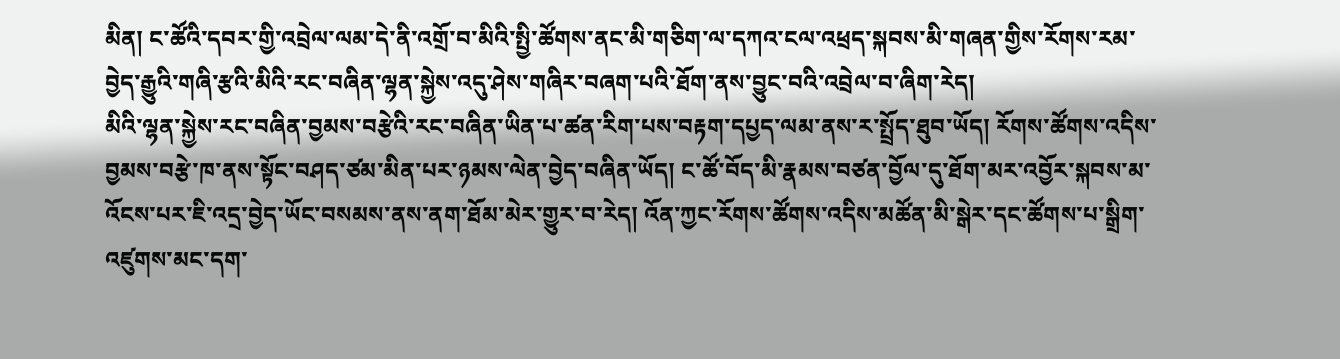མིན། ང་ཚོའི་དབར་གྱི་འབྲེལ་ལམ་དེ་ནི་འགྲོ་བ་མིའི་སྤྱི་ཚོགས་ནང་མི་གཅིག་ལ་དཀའ་ངལ་འཕྲད་སྐབས་མི་གཞན་གྱིས་རོགས་རམ་བྱེད་རྒྱུའི་གཞི་རྩའི་མིའི་རང་བཞིན་ལྷན་སྐྱེས་འདུ་ཤེས་གཞིར་བཞག་པའི་ཐོག་ནས་བྱུང་བའི་འབྲེལ་བ་ཞིག་རེད།
མིའི་ལྷན་སྐྱེས་རང་བཞིན་བྱམས་བརྩེའི་རང་བཞིན་ཡིན་པ་ཚན་རིག་པས་བརྟག་དཔྱད་ལམ་ནས་ར་སྤྲོད་ཐུབ་ཡོད། རོགས་ཚོགས་འདིས་བྱམས་བརྩེ་ཁ་ནས་སྟོང་བཤད་ཙམ་མིན་པར་ཉམས་ལེན་བྱེད་བཞིན་ཡོད། ང་ཚོ་བོད་མི་རྣམས་བཙན་བྱོལ་དུ་ཐོག་མར་འབྱོར་སྐབས་མ་འོངས་པར་ཇི་འདྲ་བྱེད་ཡོང་བསམས་ནས་ནག་ཐོམ་མེར་གྱུར་བ་རེད། འོན་ཀྱང་རོགས་ཚོགས་འདིས་མཚོན་མི་སྒེར་དང་ཚོགས་པ་སྒྲིག་འཛུགས་མང་དག་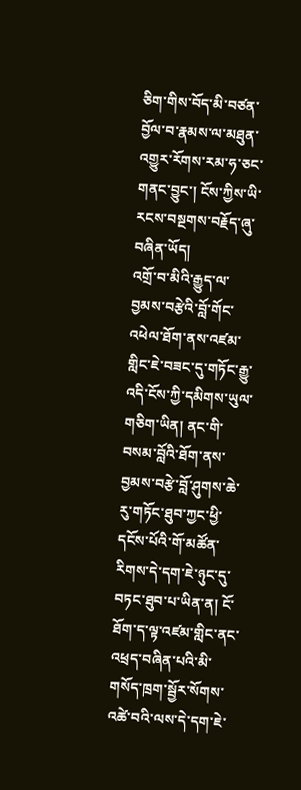ཅིག་གིས་བོད་མི་བཙན་བྱོལ་བ་རྣམས་ལ་མཐུན་འགྱུར་རོགས་རམ་ཧ་ཅང་གནང་བྱུང་། ངོས་ཀྱིས་ཡི་རངས་བསྔགས་བརྗོད་ཞུ་བཞིན་ཡོད།
འགྲོ་བ་མིའི་རྒྱུད་ལ་བྱམས་བརྩེའི་བློ་གོང་འཕེལ་ཐོག་ནས་འཛམ་གླིང་ཇེ་བཟང་དུ་གཏོང་རྒྱུ་འདི་ངོས་ཀྱི་དམིགས་ཡུལ་གཅིག་ཡིན། ནང་གི་བསམ་བློའི་ཐོག་ནས་བྱམས་བརྩེ་བློ་ཤུགས་ཆེ་རུ་གཏོང་ཐུབ་ཀྱང་ཕྱི་དངོས་པོའི་གོ་མཚོན་རིགས་དེ་དག་ཇེ་ཉུང་དུ་བཏང་ཐུབ་པ་ཡིན་ན། ངོ་ཐོག་ད་ལྟ་འཛམ་གླིང་ནང་འཕྲད་བཞིན་པའི་མི་གསོད་ཁྲག་སྦྱོར་སོགས་འཚེ་བའི་ལས་དེ་དག་ཇེ་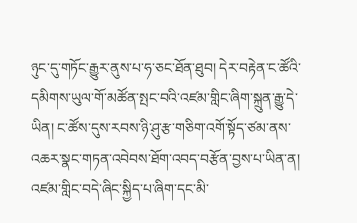ཉུང་དུ་གཏོང་རྒྱུར་ནུས་པ་ཧ་ཅང་ཐོན་ཐུབ། དེར་བརྟེན་ང་ཚོའི་དམིགས་ཡུལ་གོ་མཚོན་སྤང་བའི་འཛམ་གླིང་ཞིག་སྐྲུན་རྒྱུ་དེ་ཡིན། ང་ཚོས་དུས་རབས་ཉི་ཤུ་རྩ་གཅིག་འགོ་སྟོད་ཙམ་ནས་འཆར་སྣང་གཏན་འབེབས་ཐོག་འབད་བརྩོན་བྱས་པ་ཡིན་ན། འཛམ་གླིང་བདེ་ཞིང་སྐྱིད་པ་ཞིག་དང་མི་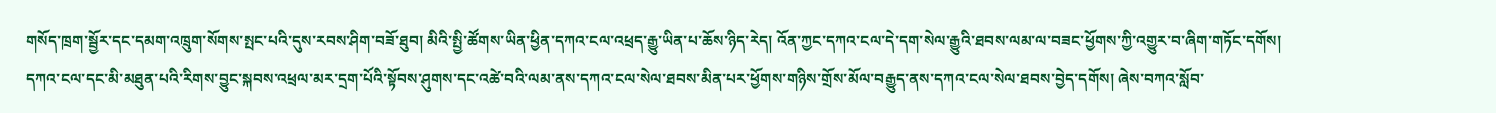གསོད་ཁྲག་སྦྱོར་དང་དམག་འཁྲུག་སོགས་སྤང་པའི་དུས་རབས་ཤིག་བཟོ་ཐུབ། མིའི་སྤྱི་ཚོགས་ཡིན་ཕྱིན་དཀའ་ངལ་འཕྲད་རྒྱུ་ཡིན་པ་ཆོས་ཉིད་རེད། འོན་ཀྱང་དཀའ་ངལ་དེ་དག་སེལ་རྒྱུའི་ཐབས་ལམ་ལ་བཟང་ཕྱོགས་ཀྱི་འགྱུར་བ་ཞིག་གཏོང་དགོས། དཀའ་ངལ་དང་མི་མཐུན་པའི་རིགས་བྱུང་སྐབས་འཕྲལ་མར་དྲག་པོའི་སྟོབས་ཤུགས་དང་འཚེ་བའི་ལམ་ནས་དཀའ་ངལ་སེལ་ཐབས་མིན་པར་ཕྱོགས་གཉིས་གྲོས་མོལ་བརྒྱུད་ནས་དཀའ་ངལ་སེལ་ཐབས་བྱེད་དགོས། ཞེས་བཀའ་སློབ་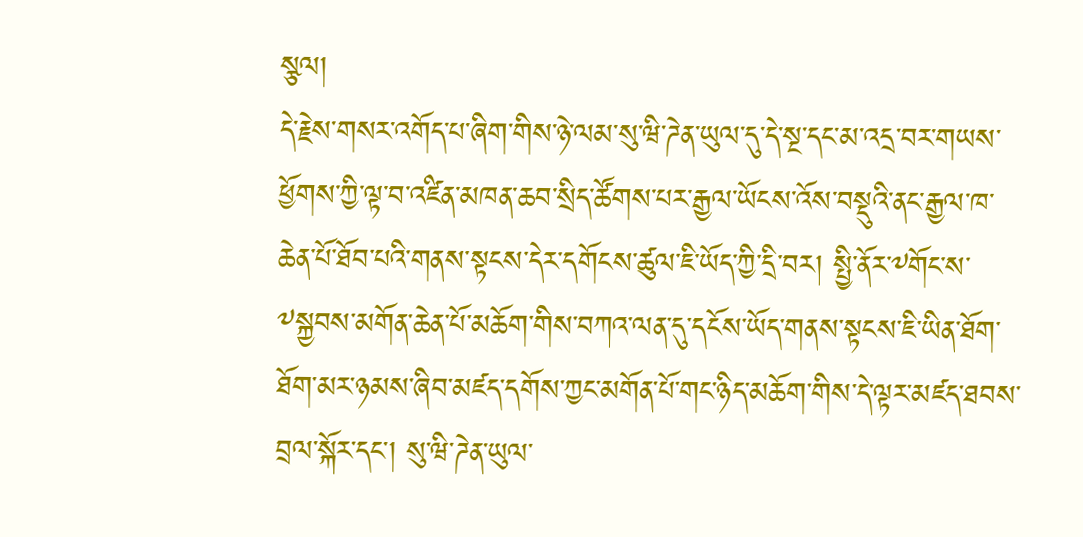སྩལ།
དེ་རྗེས་གསར་འགོད་པ་ཞིག་གིས་ཉེ་ལམ་སུ་ཝི་ཌེན་ཡུལ་དུ་དེ་སྔ་དང་མ་འདྲ་བར་གཡས་ཕྱོགས་ཀྱི་ལྟ་བ་འཛིན་མཁན་ཆབ་སྲིད་ཚོགས་པར་རྒྱལ་ཡོངས་འོས་བསྡུའི་ནང་རྒྱལ་ཁ་ཆེན་པོ་ཐོབ་པའི་གནས་སྟངས་དེར་དགོངས་ཚུལ་ཇི་ཡོད་ཀྱི་དྲི་བར། སྤྱི་ནོར་༸གོང་ས་༸སྐྱབས་མགོན་ཆེན་པོ་མཆོག་གིས་བཀའ་ལན་དུ་དངོས་ཡོད་གནས་སྟངས་ཇི་ཡིན་ཐོག་ཐོག་མར་ཉམས་ཞིབ་མཛད་དགོས་ཀྱང་མགོན་པོ་གང་ཉིད་མཆོག་གིས་དེ་ལྟར་མཛད་ཐབས་བྲལ་སྐོར་དང་། སུ་ཝི་ཌེན་ཡུལ་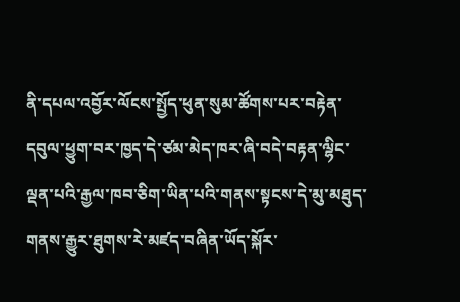ནི་དཔལ་འབྱོར་ལོངས་སྤྱོད་ཕུན་སུམ་ཚོགས་པར་བརྟེན་དབུལ་ཕྱུག་བར་ཁྱད་དེ་ཙམ་མེད་ཁར་ཞི་བདེ་བརྟན་ལྷིང་ལྡན་པའི་རྒྱལ་ཁབ་ཅིག་ཡིན་པའི་གནས་སྟངས་དེ་མུ་མཐུད་གནས་རྒྱུར་ཐུགས་རེ་མཛད་བཞིན་ཡོད་སྐོར་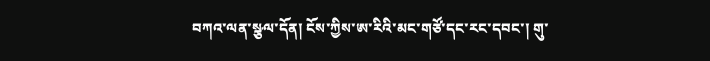བཀའ་ལན་སྩལ་དོན། ངོས་ཀྱིས་ཨ་རིའི་མང་གཙོ་དང་རང་དབང་། གུ་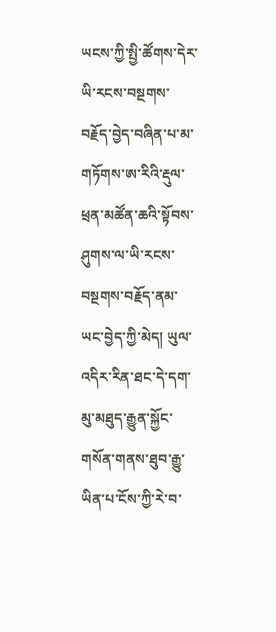ཡངས་ཀྱི་སྤྱི་ཚོགས་དེར་ཡི་རངས་བསྔགས་བརྗོད་བྱེད་བཞིན་པ་མ་གཏོགས་ཨ་རིའི་རྡུལ་ཕྲན་མཚོན་ཆའི་སྟོབས་ཤུགས་ལ་ཡི་རངས་བསྔགས་བརྗོད་ནམ་ཡང་བྱེད་ཀྱི་མེད། ཡུལ་འདིར་རིན་ཐང་དེ་དག་མུ་མཐུད་རྒྱུན་སྐྱོང་གསོན་གནས་ཐུབ་རྒྱུ་ཡིན་པ་ངོས་ཀྱི་རེ་བ་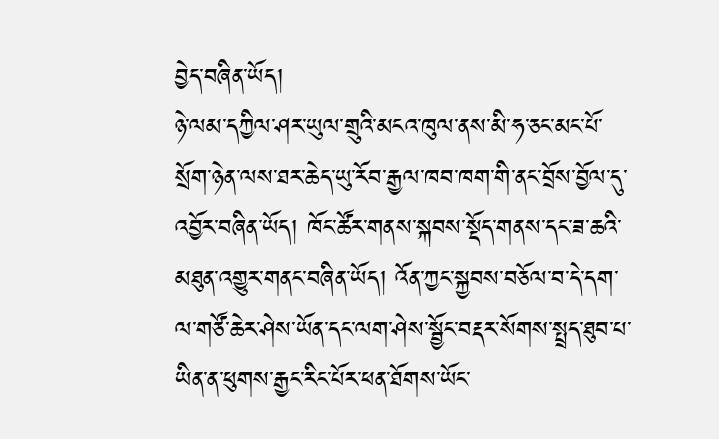བྱེད་བཞིན་ཡོད།
ཉེ་ལམ་དཀྱིལ་ཤར་ཡུལ་གྲུའི་མངའ་ཁུལ་ནས་མི་ཧ་ཅང་མང་པོ་སྲོག་ཉེན་ལས་ཐར་ཆེད་ཡུ་རོབ་རྒྱལ་ཁབ་ཁག་གི་ནང་བྲོས་བྱོལ་དུ་འབྱོར་བཞིན་ཡོད། ཁོང་ཚོར་གནས་སྐབས་སྡོད་གནས་དང་ཟ་ཆའི་མཐུན་འགྱུར་གནང་བཞིན་ཡོད། འོན་ཀྱང་སྐྱབས་བཅོལ་བ་དེ་དག་ལ་གཙོ་ཆེར་ཤེས་ཡོན་དང་ལག་ཤེས་སྦྱོང་བརྡར་སོགས་སྤྲད་ཐུབ་པ་ཡིན་ན་ཕུགས་རྒྱང་རིང་པོར་ཕན་ཐོགས་ཡོང་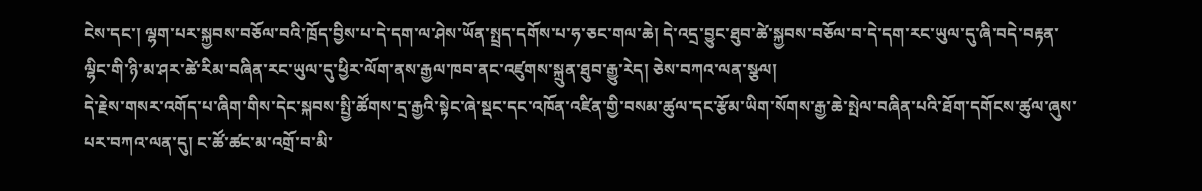ངེས་དང་། ལྷག་པར་སྐྱབས་བཅོལ་བའི་ཁྲོད་བྱིས་པ་དེ་དག་ལ་ཤེས་ཡོན་སྤྲད་དགོས་པ་ཧ་ཅང་གལ་ཆེ། དེ་འདྲ་བྱུང་ཐུབ་ཚེ་སྐྱབས་བཅོལ་བ་དེ་དག་རང་ཡུལ་དུ་ཞི་བདེ་བརྟན་ལྷིང་གི་ཉི་མ་ཤར་ཚེ་རིམ་བཞིན་རང་ཡུལ་དུ་ཕྱིར་ལོག་ནས་རྒྱལ་ཁབ་ནང་འཛུགས་སྐྲུན་ཐུབ་རྒྱུ་རེད། ཅེས་བཀའ་ལན་སྩལ།
དེ་རྗེས་གསར་འགོད་པ་ཞིག་གིས་དེང་སྐབས་སྤྱི་ཚོགས་དྲ་རྒྱའི་སྟེང་ཞེ་སྡང་དང་འཁོན་འཛིན་གྱི་བསམ་ཚུལ་དང་རྩོམ་ཡིག་སོགས་རྒྱ་ཆེ་སྤེལ་བཞིན་པའི་ཐོག་དགོངས་ཚུལ་ཞུས་པར་བཀའ་ལན་དུ། ང་ཚོ་ཚང་མ་འགྲོ་བ་མི་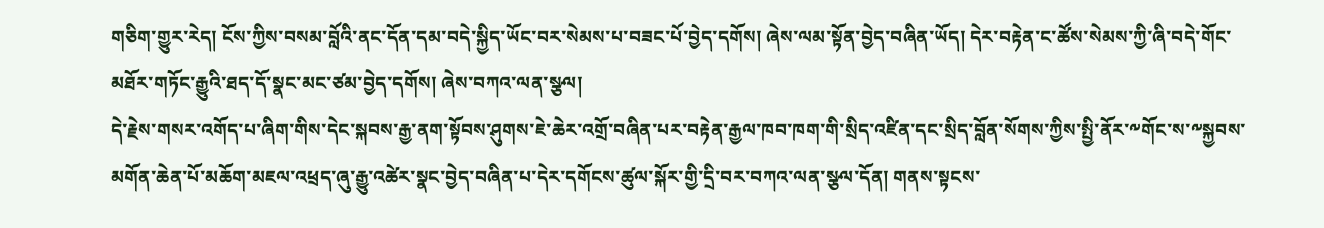གཅིག་གྱུར་རེད། ངོས་ཀྱིས་བསམ་བློའི་ནང་དོན་དམ་བདེ་སྐྱིད་ཡོང་བར་སེམས་པ་བཟང་པོ་བྱེད་དགོས། ཞེས་ལམ་སྟོན་བྱེད་བཞིན་ཡོད། དེར་བརྟེན་ང་ཚོས་སེམས་ཀྱི་ཞི་བདེ་གོང་མཐོར་གཏོང་རྒྱུའི་ཐད་དོ་སྣང་མང་ཙམ་བྱེད་དགོས། ཞེས་བཀའ་ལན་སྩལ།
དེ་རྗེས་གསར་འགོད་པ་ཞིག་གིས་དེང་སྐབས་རྒྱ་ནག་སྟོབས་ཤུགས་ཇེ་ཆེར་འགྲོ་བཞིན་པར་བརྟེན་རྒྱལ་ཁབ་ཁག་གི་སྲིད་འཛིན་དང་སྲིད་བློན་སོགས་ཀྱིས་སྤྱི་ནོར་༸གོང་ས་༸སྐྱབས་མགོན་ཆེན་པོ་མཆོག་མཇལ་འཕྲད་ཞུ་རྒྱུ་འཚེར་སྣང་བྱེད་བཞིན་པ་དེར་དགོངས་ཚུལ་སྐོར་གྱི་དྲི་བར་བཀའ་ལན་སྩལ་དོན། གནས་སྟངས་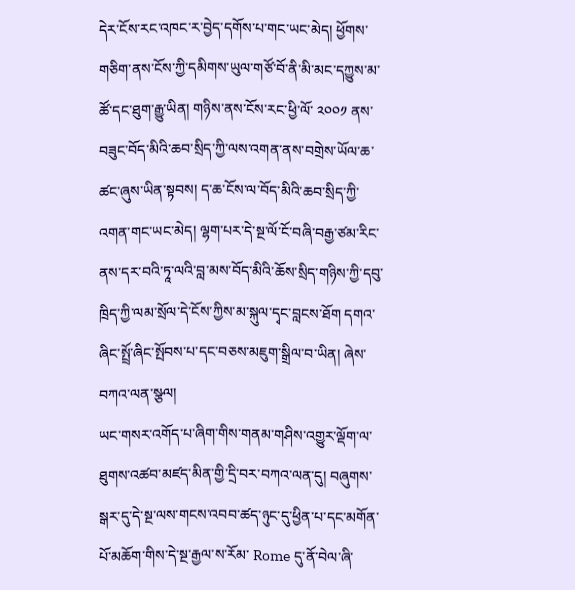དེར་ངོས་རང་འཁང་ར་བྱེད་དགོས་པ་གང་ཡང་མེད། ཕྱོགས་གཅིག་ནས་ངོས་ཀྱི་དམིགས་ཡུལ་གཙོ་བོ་ནི་མི་མང་དཀྱུས་མ་ཚོ་དང་ཐུག་རྒྱུ་ཡིན། གཉིས་ནས་ངོས་རང་ཕྱི་ལོ་ ༢༠༠༡ ནས་བཟུང་བོད་མིའི་ཆབ་སྲིད་ཀྱི་ལས་འགན་ནས་བགྲེས་ཡོལ་ཆ་ཚང་ཞུས་ཡིན་སྟབས། ད་ཆ་ངོས་ལ་བོད་མིའི་ཆབ་སྲིད་ཀྱི་འགན་གང་ཡང་མེད། ལྷག་པར་དེ་སྔ་ལོ་ངོ་བཞི་བརྒྱ་ཙམ་རིང་ནས་དར་བའི་ཏཱ་ལའི་བླ་མས་བོད་མིའི་ཆོས་སྲིད་གཉིས་ཀྱི་དབུ་ཁྲིད་ཀྱི་ལམ་སྲོལ་དེ་ངོས་ཀྱིས་མ་སྐུལ་དྭང་བླངས་ཐོག དགའ་ཞིང་སྤྲོ་ཞིང་སྤོབས་པ་དང་བཅས་མཇུག་སྒྲིལ་བ་ཡིན། ཞེས་བཀའ་ལན་སྩལ།
ཡང་གསར་འགོད་པ་ཞིག་གིས་གནམ་གཤིས་འགྱུར་ལྡོག་ལ་ཐུགས་འཚབ་མཛད་མིན་གྱི་དྲི་བར་བཀའ་ལན་དུ། བཞུགས་སྒར་དུ་དེ་སྔ་ལས་གངས་འབབ་ཚད་ཉུང་དུ་ཕྱིན་པ་དང་མགོན་པོ་མཆོག་གིས་དེ་སྔ་རྒྱལ་ས་རོམ་ Rome དུ་ནོ་བེལ་ཞི་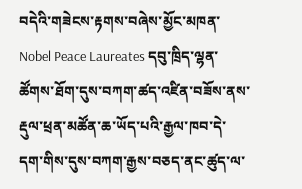བདེའི་གཟེངས་རྟགས་བཞེས་མྱོང་མཁན་ Nobel Peace Laureates དབུ་ཁྲིད་ལྷན་ཚོགས་ཐོག་དུས་བཀག་ཚད་འཛིན་བཟོས་ནས་རྡུལ་ཕྲན་མཚོན་ཆ་ཡོད་པའི་རྒྱལ་ཁབ་དེ་དག་གིས་དུས་བཀག་རྒྱས་བཅད་ནང་ཚུད་ལ་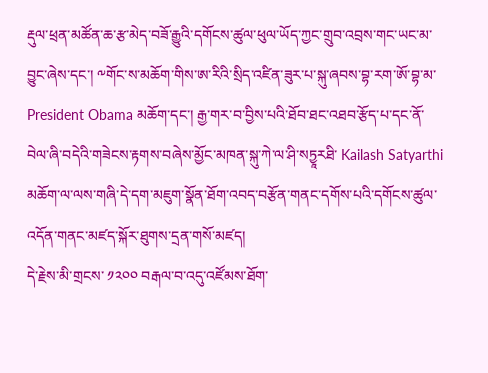རྡུལ་ཕྲན་མཚོན་ཆ་རྩ་མེད་བཟོ་རྒྱུའི་དགོངས་ཚུལ་ཕུལ་ཡོད་ཀྱང་གྲུབ་འབྲས་གང་ཡང་མ་བྱུང་ཞེས་དང་། ༸གོང་ས་མཆོག་གིས་ཨ་རིའི་སྲིད་འཛིན་ཟུར་པ་སྐུ་ཞབས་བྷ་རག་ཨོ་བྷ་མ་ President Obama མཆོག་དང་། རྒྱ་གར་བ་བྱིས་པའི་ཐོབ་ཐང་འཐབ་རྩོད་པ་དང་ནོ་བེལ་ཞི་བདེའི་གཟེངས་རྟགས་བཞེས་མྱོང་མཁན་སྐུ་ཀེ་ལ་ཤི་སཏྱཱརཐི་ Kailash Satyarthi མཆོག་ལ་ལས་གཞི་དེ་དག་མཇུག་སྣོན་ཐོག་འབད་བརྩོན་གནང་དགོས་པའི་དགོངས་ཚུལ་འདོན་གནང་མཛད་སྐོར་ཐུགས་དྲན་གསོ་མཛད།
དེ་རྗེས་མི་གྲངས་ ༡༢༠༠ བརྒལ་བ་འདུ་འཛོམས་ཐོག་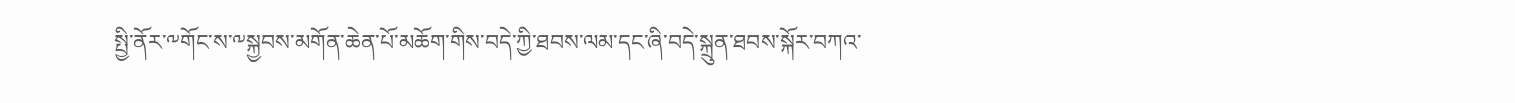སྤྱི་ནོར་༸གོང་ས་༸སྐྱབས་མགོན་ཆེན་པོ་མཆོག་གིས་བདེ་ཀྱི་ཐབས་ལམ་དང་ཞི་བདེ་སྐྲུན་ཐབས་སྐོར་བཀའ་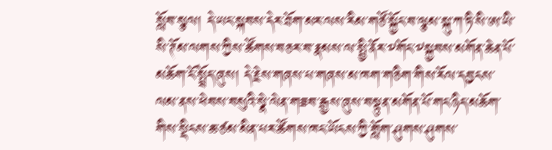སློབ་སྩལ། དེ་ཡང་སྐབས་དེར་ཐོག་མར་ལས་རིམ་གཙོ་སྐྱོང་བ་ལྕམ་སྐུ་ཀ་ཏི་སི་ཨ་ཡི་སི་ཊོམ་ལགས་ཀྱིས་ཚོགས་བཅར་བ་རྣམས་ལ་སྤྱི་ནོར་༸གོང་༸སྐྱབས་མགོན་ཆེན་པོ་མཆོག་ངོ་སྤྲོད་ཞུས། དེ་རྗེས་གཞས་པ་གཞས་མ་ཁག་གཅིག་གིས་རོལ་དབྱངས་ལམ་ནས་ཕེབས་བསུའི་སྣེ་ལེན་གཟབ་རྒྱས་ཞུས་བསྟུན་མགོན་པོ་གང་ཉིད་མཆོག་གིས་སྡིངས་ཆ་ཙམ་མིན་པར་ཚོགས་ཁང་ཡོངས་ཀྱི་གློག་ཤུགས་ཤུགས་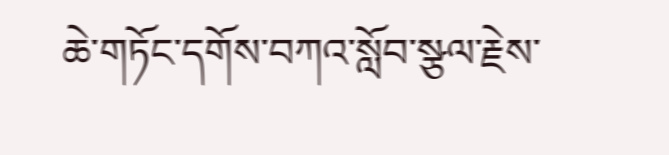ཆེ་གཏོང་དགོས་བཀའ་སློབ་སྩལ་རྗེས་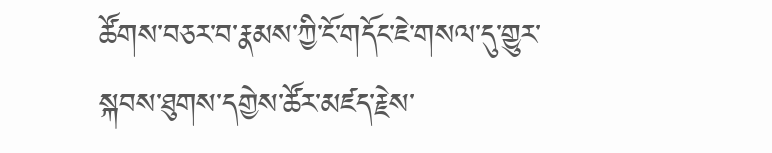ཚོགས་བཅར་བ་རྣམས་ཀྱི་ངོ་གདོང་ཇེ་གསལ་དུ་གྱུར་སྐབས་ཐུགས་དགྱེས་ཚོར་མཛད་རྗེས་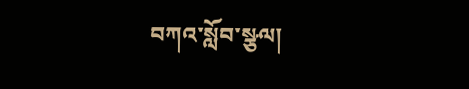བཀའ་སློབ་སྩལ།